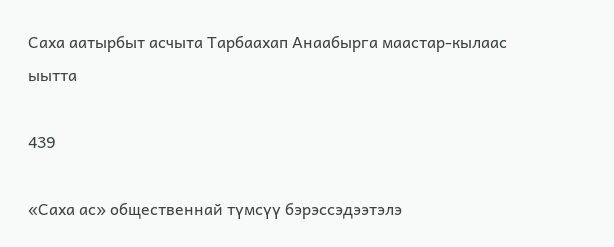Саха аатырбыт асчыта Тарбаахап Анаабырга маастар-кылаас ыытта

439

«Саха ас» общественнай түмсүү бэрэссэдээтэлэ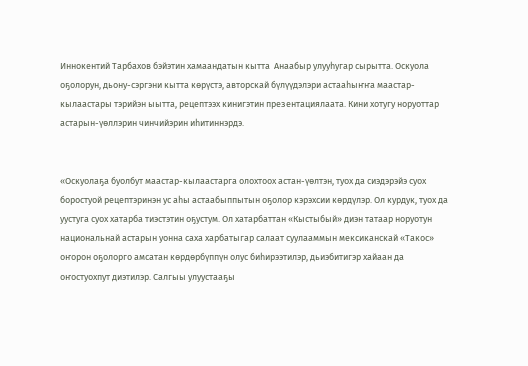Иннокентий Тарбахов бэйэтин хамаандатын кытта  Анаабыр улууһугар сырытта. Оскуола оҕолорун, дьону-сэргэни кытта көрүстэ, авторскай бүлүүдэлэри астааһыҥҥа маастар-кылаастары тэрийэн ыытта, рецептээх кинигэтин презентациялаата. Кини хотугу норуоттар астарын-үөллэрин чинчийэрин иһитиннэрдэ.


«Оскуолаҕа буолбут маастар-кылаастарга олохтоох астан-үөлтэн, туох да сиэдэрэйэ суох боростуой рецептэринэн ус аһы астаабыппытын оҕолор кэрэхсии көрдүлэр. Ол курдук, туох да уустуга суох хатарба тиэстэтин оҕустум. Ол хатарбаттан «Кыстыбый» диэн татаар норуотун национальнай астарын уонна саха харбатыгар салаат суулааммын мексиканскай «Такос» оҥорон оҕолорго амсатан көрдөрбүппүн олус биһирээтилэр, дьиэбитигэр хайаан да оҥостуохпут диэтилэр. Салгыы улуустааҕы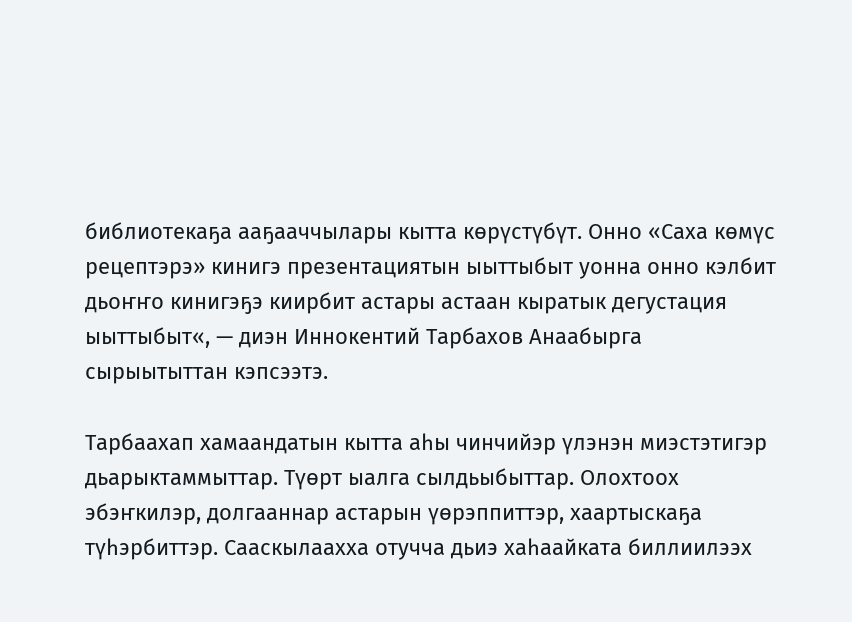библиотекаҕа ааҕааччылары кытта көрүстүбүт. Онно «Саха көмүс рецептэрэ» кинигэ презентациятын ыыттыбыт уонна онно кэлбит дьоҥҥо кинигэҕэ киирбит астары астаан кыратык дегустация ыыттыбыт«, — диэн Иннокентий Тарбахов Анаабырга сырыытыттан кэпсээтэ.

Тарбаахап хамаандатын кытта аһы чинчийэр үлэнэн миэстэтигэр дьарыктаммыттар. Түөрт ыалга сылдьыбыттар. Олохтоох эбэҥкилэр, долгааннар астарын үөрэппиттэр, хаартыскаҕа түһэрбиттэр. Сааскылаахха отучча дьиэ хаһаайката биллиилээх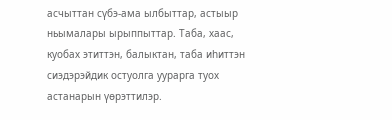асчыттан сүбэ-ама ылбыттар, астыыр ньымалары ырыппыттар. Таба, хаас, куобах этиттэн, балыктан, таба иһиттэн сиэдэрэйдик остуолга уурарга туох астанарын үөрэттилэр.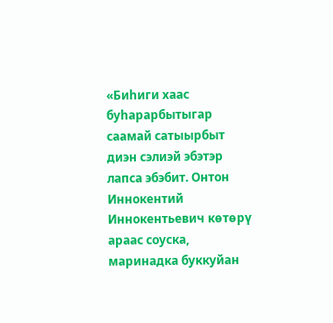«Биһиги хаас буһарарбытыгар саамай сатыырбыт диэн сэлиэй эбэтэр лапса эбэбит. Онтон Иннокентий Иннокентьевич көтөрү араас соуска, маринадка буккуйан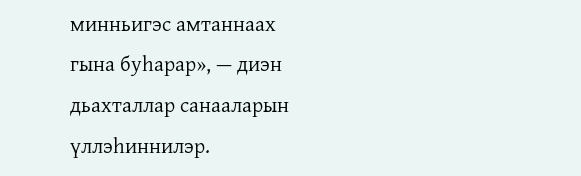минньигэс амтаннаах гына буһарар», — диэн дьахталлар санааларын үллэһиннилэр.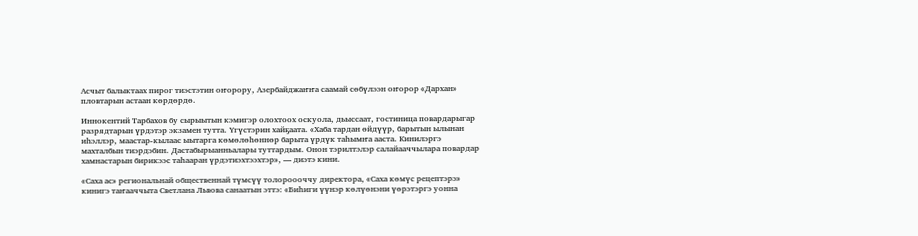Асчыт балыктаах пирог тиэстэтин оҥорору, Азербайджаҥҥа саамай сөбүлээн оҥорор «Дархан» пловтарын астаан көрдөрдө.

Иннокентий Тарбахов бу сырыытын кэмигэр олохтоох оскуола, дьыссаат, гостиница повардарыгар разрядтарын үрдэтэр экзамен тутта. Үгүстэрин хайҕаата. «Хаба тардан өйдүүр, барытын ылынан иһэллэр, маастар-кылаас ыытарга көмөлөһөннөр барыта үрдүк таһымҥа ааста. Кинилэргэ махталбын тиэрдэбин. Дастабырыанньалары туттардым. Онон тэрилтэлэр салайааччылара повардар хамнастарын бирикээс таһааран үрдэтиэхтээхтэр», — диэтэ кини.

«Саха ас» региональнай общественнай түмсүү толороооччу директора, «Саха көмүс рецептэрэ» кинигэ таҥааччыта Светлана Львова санаатын эттэ: «Биһиги үүнэр көлүөнэни үөрэтэргэ уонна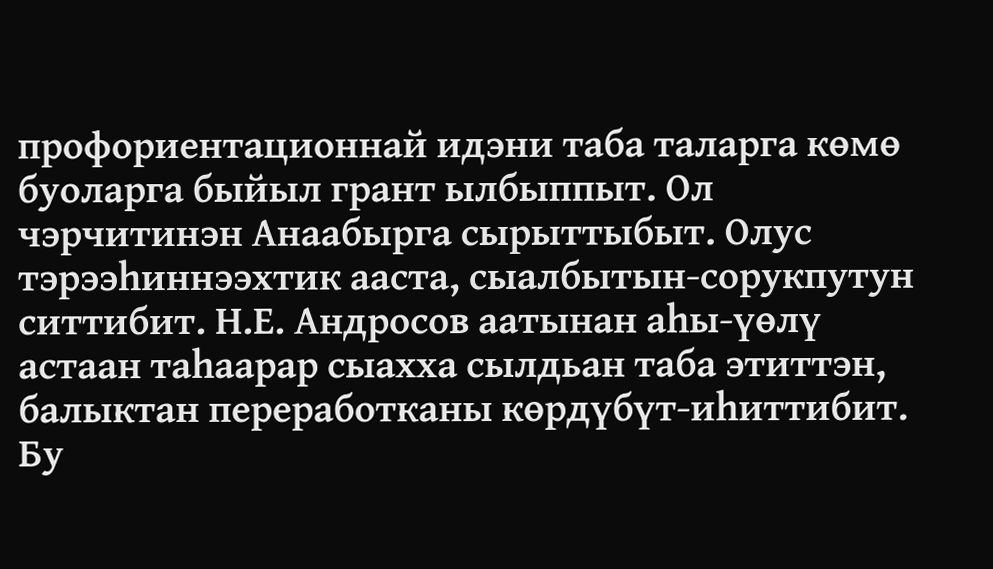профориентационнай идэни таба таларга көмө буоларга быйыл грант ылбыппыт. Ол чэрчитинэн Анаабырга сырыттыбыт. Олус тэрээһиннээхтик ааста, сыалбытын-сорукпутун ситтибит. Н.Е. Андросов аатынан аһы-үөлү астаан таһаарар сыахха сылдьан таба этиттэн, балыктан переработканы көрдүбүт-иһиттибит. Бу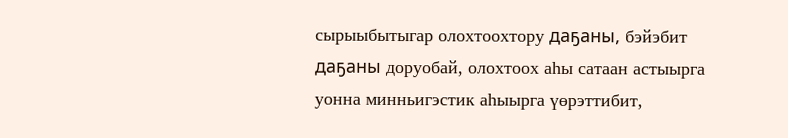сырыыбытыгар олохтоохтору даҕаны, бэйэбит даҕаны доруобай, олохтоох аһы сатаан астыырга уонна минньигэстик аһыырга үөрэттибит,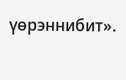үөрэннибит».